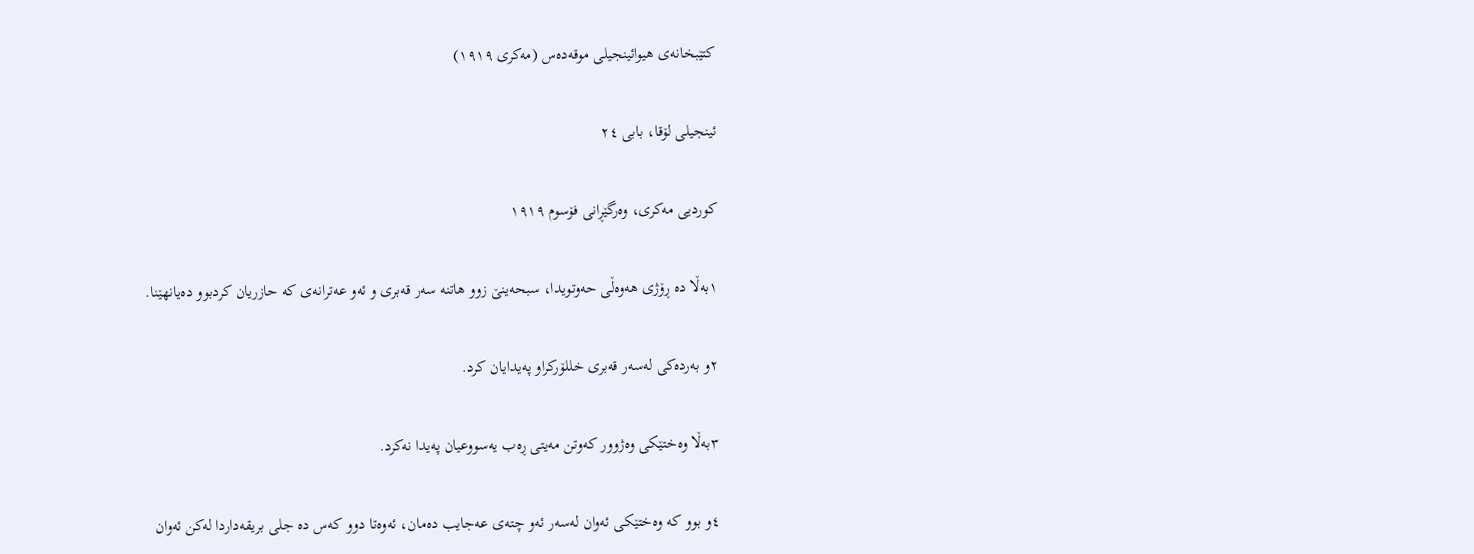کتێبخانەی هیوائینجیلی موقەدەس (مەکری ١٩١٩)

ئینجیلی لۆقا، بابی ٢٤

کوردیی مەکری، وەرگێڕانی فۆسوم ١٩١٩

١بەڵا دە ڕۆژی هەوەڵی حەوتویدا، سبحەینێ زوو هاتنە سەر قەبری و ئەو عەترانەی کە حازریان کردبوو دەیانهێنا.

٢و بەردەکی لەسەر قەبری خللۆرکراو پەیدایان کرد.

٣بەڵا وەختێکی وەژوور کەوتن مەیتی ڕەب یەسووعیان پەیدا نەکرد.

٤و بوو کە وەختێکی ئەوان لەسەر ئەو چتەی عەجایب دەمان، ئەوەتا دوو کەس دە جلی بریقەداردا لەکن ئەوان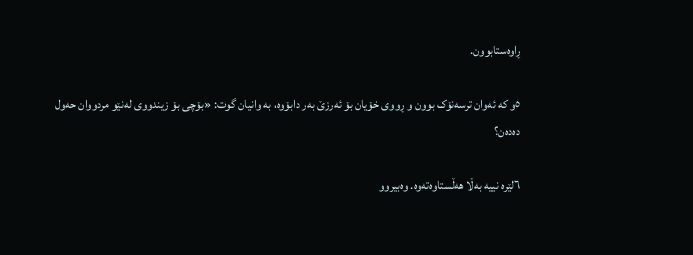ڕاوەستابوون.

٥و کە ئەوان ترسەنۆک بوون و ڕووی خۆیان بۆ ئەرزێ بەر دابۆوە، بە وانیان گوت: «بۆچی بۆ زیندووی لەنێو مردووان حەول دەدەن؟

٦لێرە نییە بەڵا هەڵستاوەتەوە. وەبیروو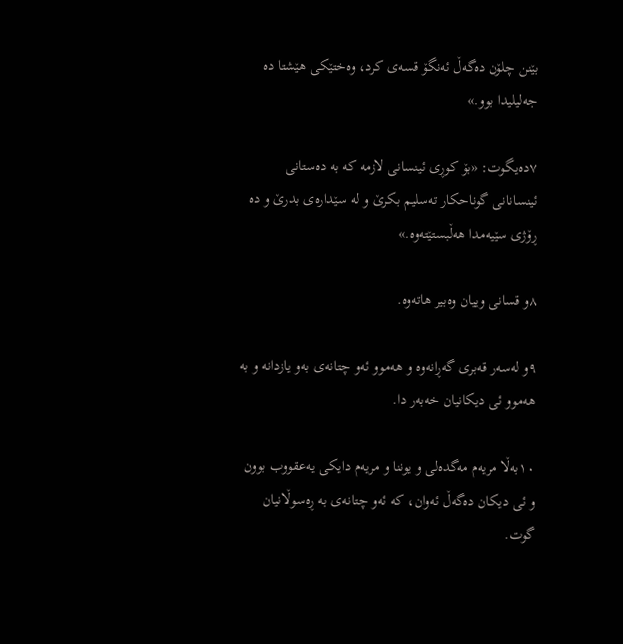بێنن چلۆن دەگەڵ ئەنگۆ قسەی کرد، وەختێکی هێشتا دە جەلیلیدا بوو.»

٧دەیگوت: «بۆ کوڕی ئینسانی لازمە کە بە دەستانی ئینسانانی گوناحکار تەسلیم بکرێ و لە سێدارەی بدرێ و دە ڕۆژی سێیەمدا هەڵبستێتەوه.»

٨و قسانی وییان وەبیر هاتەوە.

٩و لەسەر قەبری گەڕانەوە و هەموو ئەو چتانەی بەو یازدانە و بە هەموو ئی دیکانیان خەبەر دا.

١٠بەڵا مریەم مەگدەلی و یوننا و مریەم دایکی یەعقووب بوون و ئی دیکان دەگەڵ ئەوان، کە ئەو چتانەی بە ڕەسوڵانیان گوت.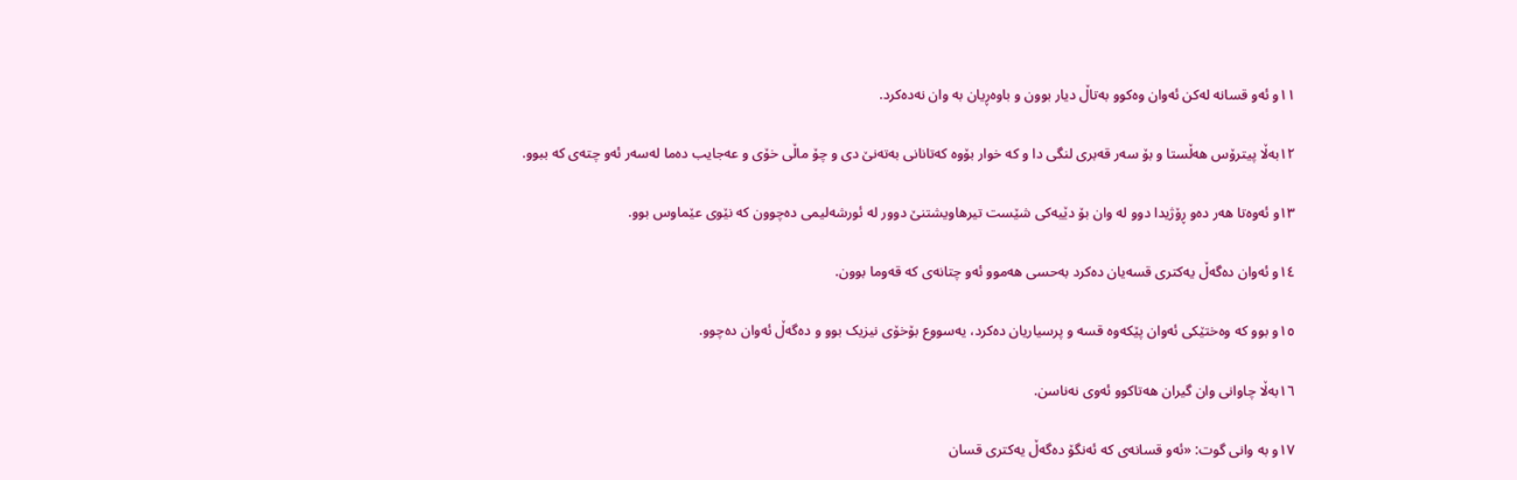١١و ئەو قسانە لەکن ئەوان وەکوو بەتاڵ دیار بوون و باوەڕیان بە وان نەدەکرد.

١٢بەڵا پیترۆس هەڵستا و بۆ سەر قەبری لنگی دا و کە خوار بۆوە کەتانانی بەتەنێ دی و چۆ ماڵی خۆی و عەجایب دەما لەسەر ئەو چتەی کە ببوو.

١٣و ئەوەتا هەر دەو ڕۆژیدا دوو لە وان بۆ دێیەکی شێست تیرهاویشتنێ دوور لە ئورشەلیمی دەچوون کە نێوی عێماوس بوو.

١٤و ئەوان دەگەڵ یەکتری قسەیان دەکرد بەحسی هەموو ئەو چتانەی کە قەوما بوون.

١٥و بوو کە وەختێکی ئەوان پێکەوە قسە و پرسیاریان دەکرد، یەسووع بۆخۆی نیزیک بوو و دەگەڵ ئەوان دەچوو.

١٦بەڵا چاوانی وان گیران هەتاکوو ئەوی نەناسن.

١٧و بە وانی گوت: «ئەو قسانەی کە ئەنگۆ دەگەڵ یەکتری قسان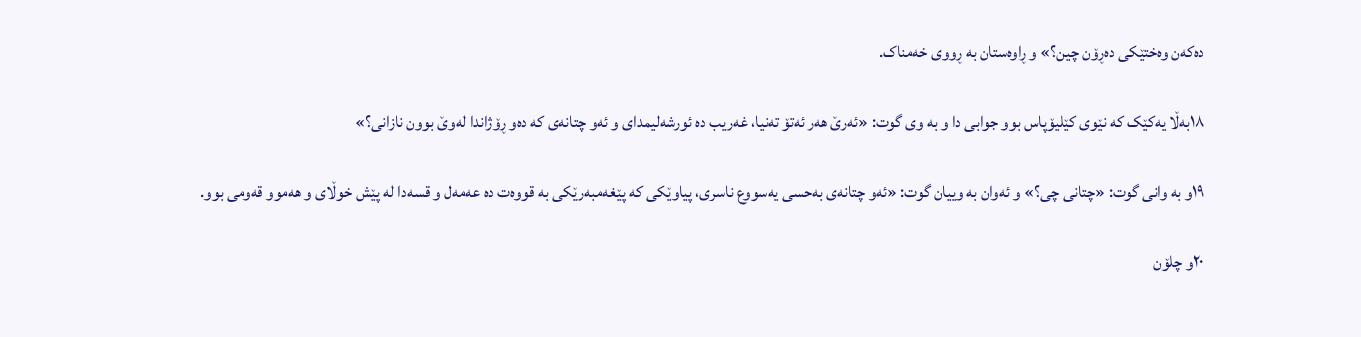دەکەن وەختێکی دەڕۆن چین؟» و ڕاوەستان بە ڕووی خەمناک.

١٨بەڵا یەکێک کە نێوی کێلیۆپاس بوو جوابی دا و بە وی گوت: «ئەرێ هەر ئەتۆ تەنیا، غەریب دە ئورشەلیمدای و ئەو چتانەی کە دەو ڕۆژاندا لەوێ بوون نازانی؟»

١٩و بە وانی گوت: «چتانی چی؟» و ئەوان بە وییان گوت: «ئەو چتانەی بەحسی یەسووع ناسری، پیاوێکی کە پێغەمبەرێکی بە قووەت دە عەمەل و قسەدا لە پێش خوڵای و هەموو قەومی بوو.

٢٠و چلۆن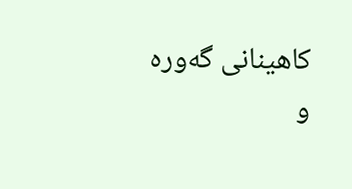کاهینانی گەورە و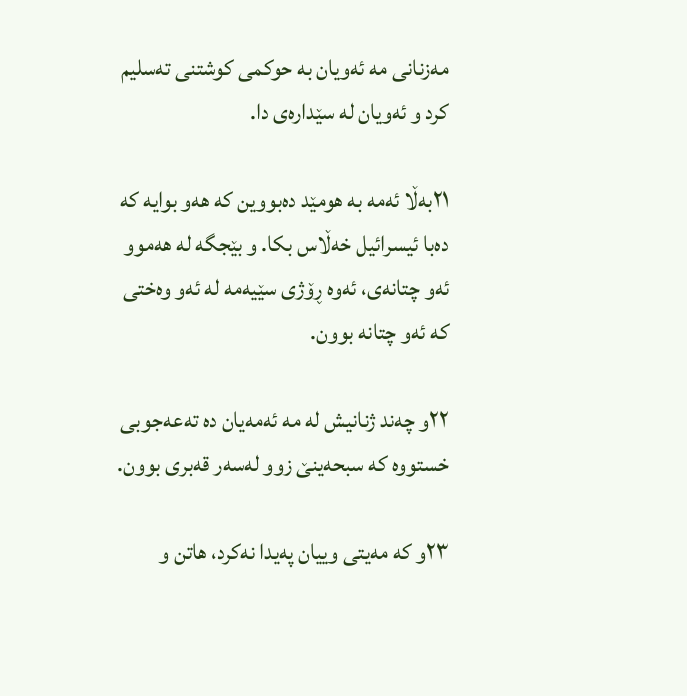مەزنانی مە ئەویان بە حوکمی کوشتنی تەسلیم کرد و ئەویان لە سێدارەی دا.

٢١بەڵا ئەمە بە هومێد دەبووین کە هەو بوایە کە دەبا ئیسرائیل خەڵاس بکا. و بێجگە لە هەموو ئەو چتانەی، ئەوە ڕۆژی سێیەمە لە ئەو وەختی کە ئەو چتانە بوون.

٢٢و چەند ژنانیش لە مە ئەمەیان دە تەعەجوبی خستووە کە سبحەینێ زوو لەسەر قەبری بوون.

٢٣و کە مەیتی وییان پەیدا نەکرد، هاتن و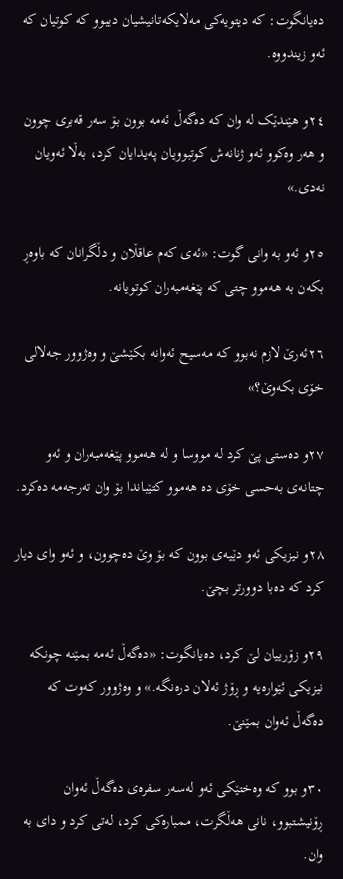دەیانگوت: کە دیتویەکی مەلایکەتانیشیان دیبوو کە کوتیان کە ئەو زیندووە.

٢٤و هێندێک لە وان کە دەگەڵ ئەمە بوون بۆ سەر قەبری چوون و هەر وەکوو ئەو ژنانەش کوتبوویان پەیدایان کرد، بەڵا ئەویان نەدی.»

٢٥و ئەو بە وانی گوت: «ئەی کەم عاقڵان و دڵگرانان کە باوەڕ بکەن بە هەموو چتی کە پێغەمبەران کوتویانە.

٢٦ئەرێ لازم نەبوو کە مەسیح ئەوانە بکێشێ و وەژوور جەلالی خۆی بکەوێ؟»

٢٧و دەستی پێ کرد لە مووسا و لە هەموو پێغەمبەران و ئەو چتانەی بەحسی خۆی دە هەموو کتێباندا بۆ وان تەرجەمە دەکرد.

٢٨و نیزیکی ئەو دێیەی بوون کە بۆ وێ دەچوون، و ئەو وای دیار کرد کە دەبا دوورتر بچێ.

٢٩و زۆرییان لێ کرد، دەیانگوت: «دەگەڵ ئەمە بمێنە چونکە نیزیکی ئێوارەیە و ڕۆژ ئەلان درەنگە.» و وەژوور کەوت کە دەگەڵ ئەوان بمێنێ.

٣٠و بوو کە وەختێکی ئەو لەسەر سفرەی دەگەڵ ئەوان ڕۆنیشتبوو، نانی هەڵگرت، ممبارەکی کرد، لەتی کرد و دای بە وان.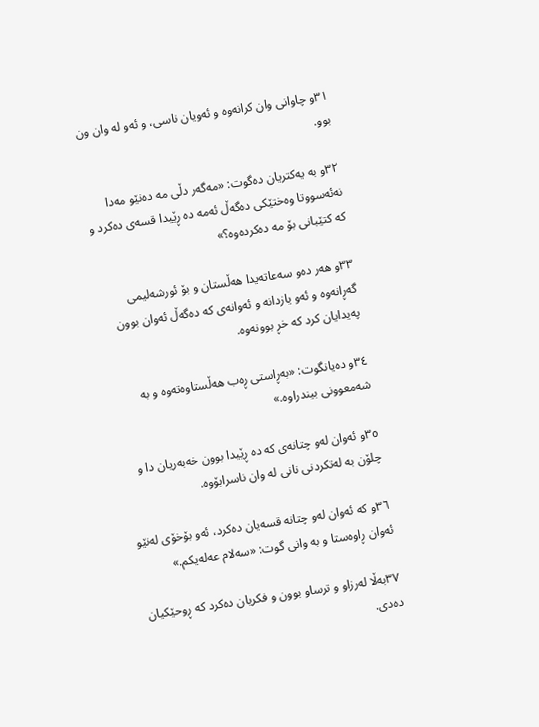٣١و چاوانی وان کرانەوە و ئەویان ناسی، و ئەو لە وان ون بوو.

٣٢و بە یەکتریان دەگوت: «مەگەر دڵی مە دەنێو مەدا نەئەسووتا وەختێکی دەگەڵ ئەمە دە ڕێیدا قسەی دەکرد و کە کتێبانی بۆ مە دەکردەوە؟»

٣٣و هەر دەو سەعاتەیدا هەڵستان و بۆ ئورشەلیمی گەڕانەوە و ئەو یازدانە و ئەوانەی کە دەگەڵ ئەوان بوون پەیدایان کرد کە خڕ بوونەوە.

٣٤و دەیانگوت: «بەڕاستی ڕەب هەڵستاوەتەوە و بە شەمعوونی بیندراوە.»

٣٥و ئەوان لەو چتانەی کە دە ڕێیدا بوون خەبەریان دا و چلۆن بە لەتکردنی نانی لە وان ناسرابۆوە.

٣٦و کە ئەوان لەو چتانە قسەیان دەکرد، ئەو بۆخۆی لەنێو ئەوان ڕاوەستا و بە وانی گوت: «سەلام عەلەیکم.»

٣٧بەڵا لەرزاو و ترساو بوون و فکریان دەکرد کە ڕوحێکیان دەدی.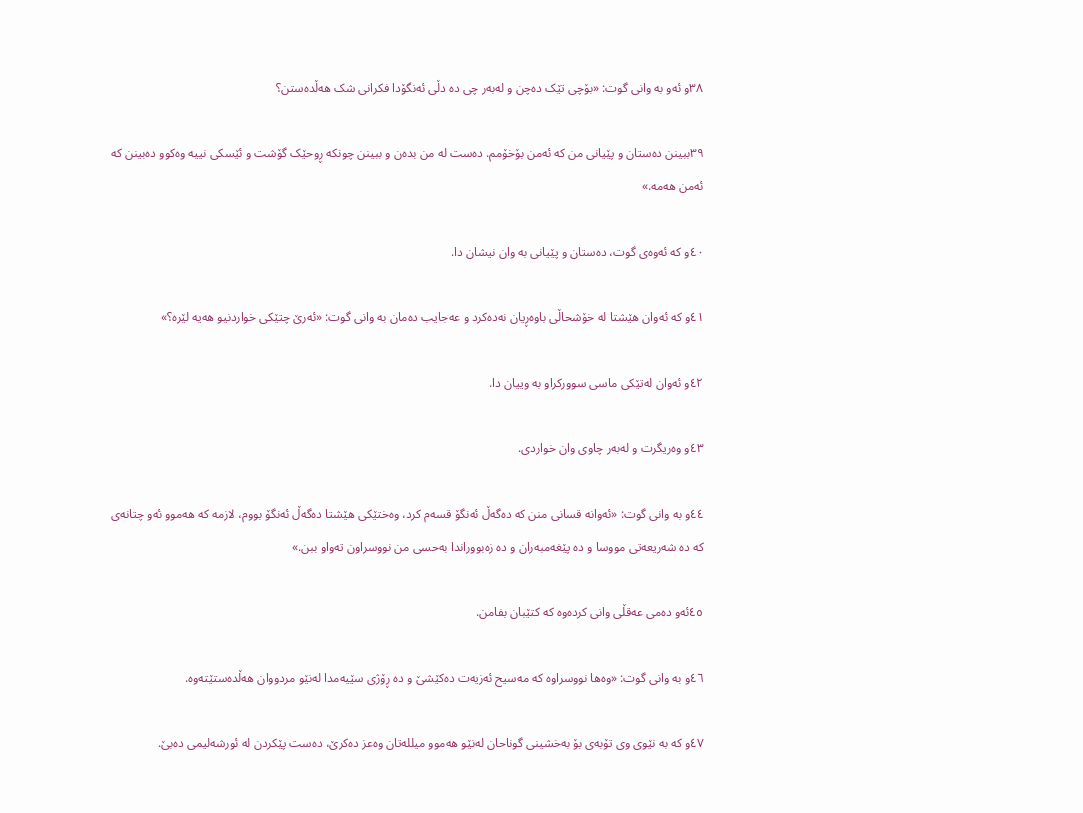٣٨و ئەو بە وانی گوت: «بۆچی تێک دەچن و لەبەر چی دە دڵی ئەنگۆدا فکرانی شک هەڵدەستن؟

٣٩ببینن دەستان و پێیانی من کە ئەمن بۆخۆمم. دەست لە من بدەن و ببینن چونکە ڕوحێک گۆشت و ئێسکی نییە وەکوو دەبینن کە ئەمن هەمە.»

٤٠و کە ئەوەی گوت، دەستان و پێیانی بە وان نیشان دا.

٤١و کە ئەوان هێشتا لە خۆشحاڵی باوەڕیان نەدەکرد و عەجایب دەمان بە وانی گوت: «ئەرێ چتێکی خواردنیو هەیە لێرە؟»

٤٢و ئەوان لەتێکی ماسی سوورکراو بە وییان دا.

٤٣و وەریگرت و لەبەر چاوی وان خواردی.

٤٤و بە وانی گوت: «ئەوانە قسانی منن کە دەگەڵ ئەنگۆ قسەم کرد، وەختێکی هێشتا دەگەڵ ئەنگۆ بووم، لازمە کە هەموو ئەو چتانەی کە دە شەریعەتی مووسا و دە پێغەمبەران و دە زەبووراندا بەحسی من نووسراون تەواو ببن.»

٤٥ئەو دەمی عەقڵی وانی کردەوە کە کتێبان بفامن.

٤٦و بە وانی گوت: «وەها نووسراوە کە مەسیح ئەزیەت دەکێشێ و دە ڕۆژی سێیەمدا لەنێو مردووان هەڵدەستێتەوە.

٤٧و کە بە نێوی وی تۆبەی بۆ بەخشینی گوناحان لەنێو هەموو میللەتان وەعز دەکرێ، دەست پێکردن لە ئورشەلیمی دەبێ.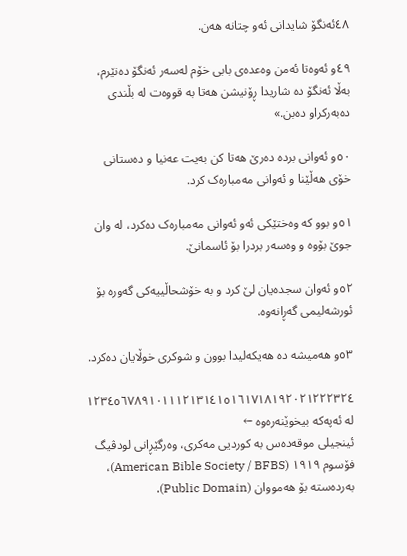٤٨ئەنگۆ شایدانی ئەو چتانە هەن.

٤٩و ئەوەتا ئەمن وەعدەی بابی خۆم لەسەر ئەنگۆ دەنێرم، بەڵا ئەنگۆ دە شاریدا ڕۆنیشن هەتا بە قووەت لە بڵندی دەبەرکراو دەبن.»

٥٠و ئەوانی بردە دەرێ هەتا کن بەیت عەنیا و دەستانی خۆی هەڵێنا و ئەوانی مەمبارەک کرد.

٥١و بوو کە وەختێکی ئەو ئەوانی مەمبارەک دەکرد، لە وان جوێ بۆوە و وەسەر بردرا بۆ ئاسمانێ.

٥٢و ئەوان سجدەیان لێ کرد و بە خۆشحاڵییەکی گەورە بۆ ئورشەلیمی گەڕانەوە.

٥٣و هەمیشە دە هەیکەلیدا بوون و شوکری خوڵایان دەکرد.

١٢٣٤٥٦٧٨٩١٠١١١٢١٣١٤١٥١٦١٧١٨١٩٢٠٢١٢٢٢٣٢٤
لە ئەپەکە بیخوێنەرەوە ←
ئینجیلی موقەدەس بە کوردیی مەکری، وەرگێڕانی لودڤیگ فۆسوم ١٩١٩ (American Bible Society / BFBS)، بەردەستە بۆ هەمووان (Public Domain).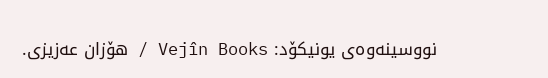نووسینەوەی یونیکۆد: Vejîn Books / هۆزان عەزیزی.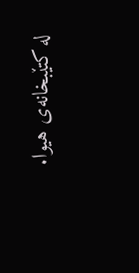لە کتێبخانەی هیوا.